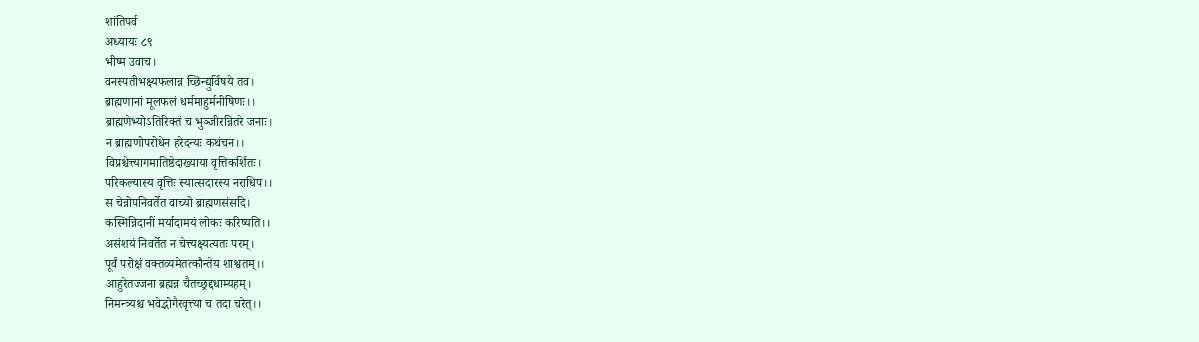शांतिपर्व
अध्यायः ८९
भीष्म उवाच।
वनस्पतीभक्ष्यफलान्न च्छिन्द्युर्विषये तव।
ब्राह्मणानां मूलफलं धर्ममाहुर्मनीषिणः।।
ब्राह्मणेभ्योऽतिरिक्तं च भुञ्जीरन्नितरे जनाः।
न ब्राह्मणोपरोधेन हरेदन्यः कथंचन।।
विप्रश्चेत्त्यागमातिष्ठेदाख्याया वृत्तिकर्शितः।
परिकल्यास्य वृत्तिः स्यात्सदारस्य नराधिप।।
स चेन्नोपनिवर्तेत वाच्यो ब्राह्मणसंसदि।
कस्मिन्निदानीं मर्यादामयं लोकः करिष्यति।।
असंशयं निवर्तेत न चेत्त्यक्ष्यत्यतः परम्।
पूर्वं परोक्षं वक्तव्यमेतत्कौन्तेय शाश्वतम्।।
आहुरेतज्जना ब्रह्मन्न चैतच्छ्रद्दधाम्यहम्।
निमन्त्र्यश्च भवेद्भोगैरवृत्त्या च तदा चरेत्।।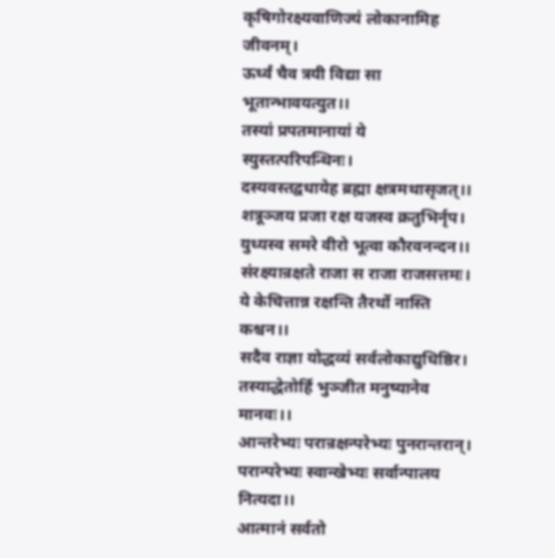कृषिगोरक्ष्यवाणिज्यं लोकानामिह जीवनम्।
ऊर्ध्वं चैव त्रयी विद्या सा भूतान्भावयत्युत।।
तस्यां प्रपतमानायां ये स्युस्तत्परिपन्थिनः।
दस्यवस्तद्वधायेह ब्रह्मा क्षत्रमथासृजत्।।
शत्रूञ्जय प्रजा रक्ष यजस्व क्रतुभिर्नृप।
युध्यस्व समरे वीरो भूत्वा कौरवनन्दन।।
संरक्ष्यान्रक्षते राजा स राजा राजसत्तमः।
ये केचित्तान्न रक्षन्ति तैरर्थो नास्ति कश्चन।।
सदैव राज्ञा योद्धव्यं सर्वलोकाद्युधिष्ठिर।
तस्याद्धेतोर्हि भुञ्जीत मनुष्यानेव मानवः।।
आन्तरेभ्यः परान्रक्षन्परेभ्यः पुनरान्तरान्।
परान्परेभ्यः स्वान्खेभ्यः सर्वान्पालय नित्यदा।।
आत्मानं सर्वतो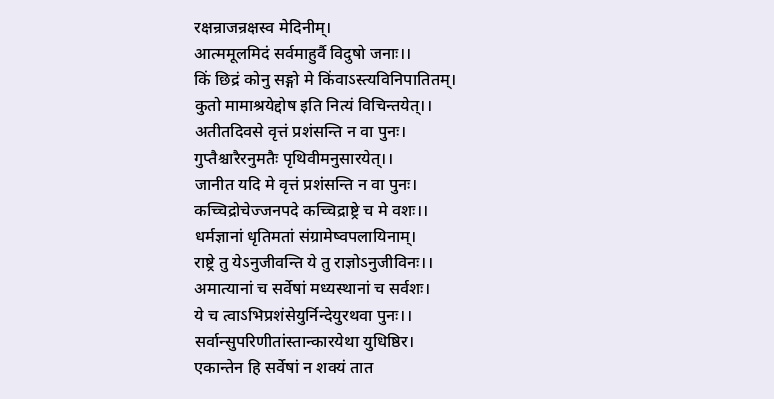रक्षन्राजन्रक्षस्व मेदिनीम्।
आत्ममूलमिदं सर्वमाहुर्वै विदुषो जनाः।।
किं छिद्रं कोनु सङ्गो मे किंवाऽस्त्यविनिपातितम्।
कुतो मामाश्रयेद्दोष इति नित्यं विचिन्तयेत्।।
अतीतदिवसे वृत्तं प्रशंसन्ति न वा पुनः।
गुप्तैश्चारैरनुमतैः पृथिवीमनुसारयेत्।।
जानीत यदि मे वृत्तं प्रशंसन्ति न वा पुनः।
कच्चिद्रोचेज्जनपदे कच्चिद्राष्ट्रे च मे वशः।।
धर्मज्ञानां धृतिमतां संग्रामेष्वपलायिनाम्।
राष्ट्रे तु येऽनुजीवन्ति ये तु राज्ञोऽनुजीविनः।।
अमात्यानां च सर्वेषां मध्यस्थानां च सर्वशः।
ये च त्वाऽभिप्रशंसेयुर्निन्देयुरथवा पुनः।।
सर्वान्सुपरिणीतांस्तान्कारयेथा युधिष्ठिर।
एकान्तेन हि सर्वेषां न शक्यं तात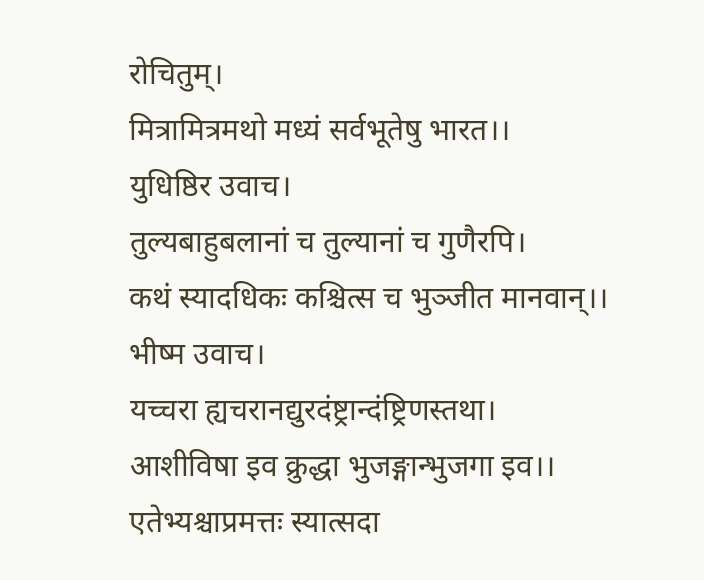रोचितुम्।
मित्रामित्रमथो मध्यं सर्वभूतेषु भारत।।
युधिष्ठिर उवाच।
तुल्यबाहुबलानां च तुल्यानां च गुणैरपि।
कथं स्यादधिकः कश्चित्स च भुञ्जीत मानवान्।।
भीष्म उवाच।
यच्चरा ह्यचरानद्युरदंष्ट्रान्दंष्ट्रिणस्तथा।
आशीविषा इव क्रुद्धा भुजङ्गान्भुजगा इव।।
एतेभ्यश्चाप्रमत्तः स्यात्सदा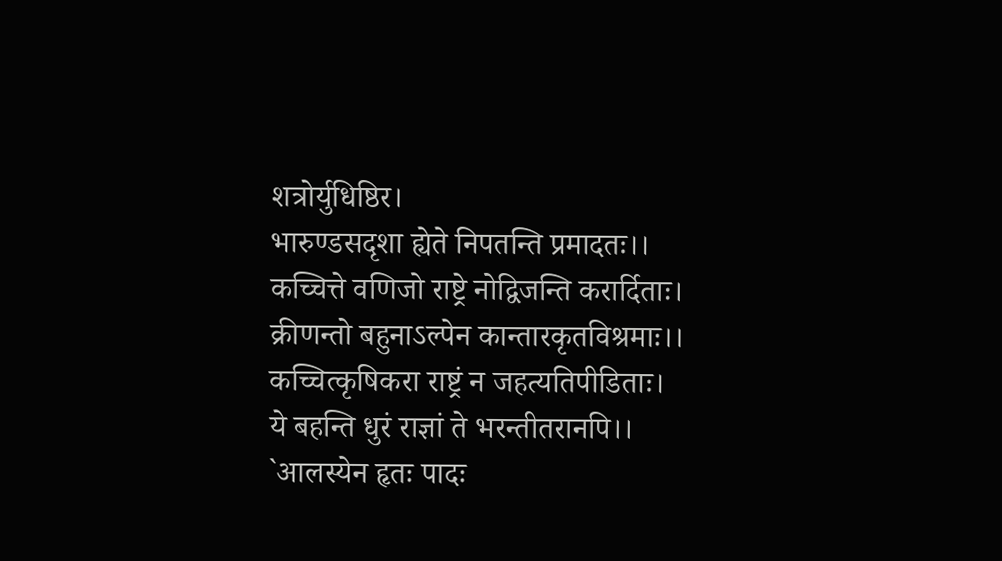शत्रोर्युधिष्ठिर।
भारुण्डसदृशा ह्येते निपतन्ति प्रमादतः।।
कच्चित्ते वणिजो राष्ट्रे नोद्विजन्ति करार्दिताः।
क्रीणन्तो बहुनाऽल्पेन कान्तारकृतविश्रमाः।।
कच्चित्कृषिकरा राष्ट्रं न जहत्यतिपीडिताः।
ये बहन्ति धुरं राज्ञां ते भरन्तीतरानपि।।
`आलस्येन हृतः पादः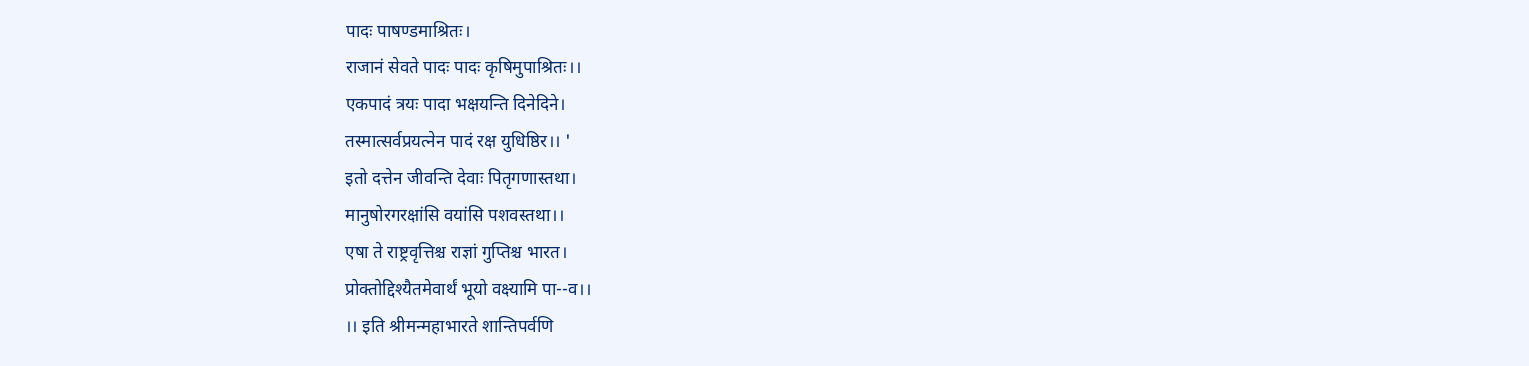पादः पाषण्डमाश्रितः।
राजानं सेवते पादः पादः कृषिमुपाश्रितः।।
एकपादं त्रयः पादा भक्षयन्ति दिनेदिने।
तस्मात्सर्वप्रयत्नेन पादं रक्ष युधिष्ठिर।। '
इतो दत्तेन जीवन्ति देवाः पितृगणास्तथा।
मानुषोरगरक्षांसि वयांसि पशवस्तथा।।
एषा ते राष्ट्रवृत्तिश्च राज्ञां गुप्तिश्च भारत।
प्रोक्तोद्दिश्यैतमेवार्थं भूयो वक्ष्यामि पा--व।।
।। इति श्रीमन्महाभारते शान्तिपर्वणि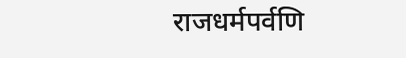राजधर्मपर्वणि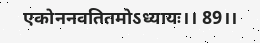एकोननवतितमोऽध्यायः।। 89।।